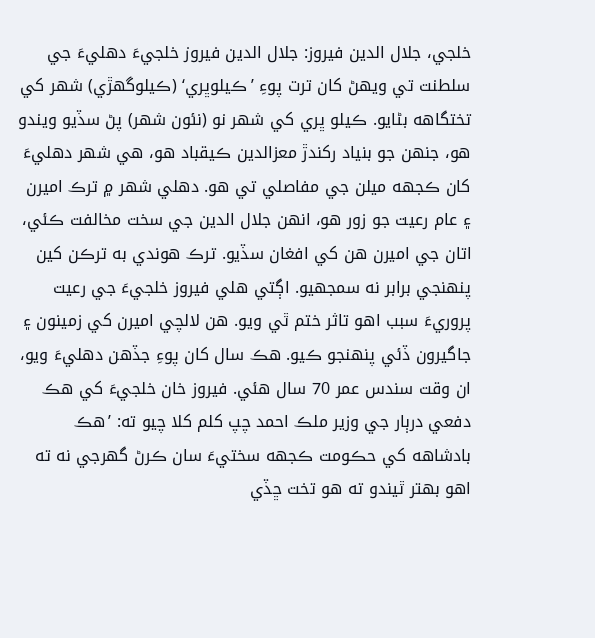خلجي، جلال الدين فيروز: جلال الدين فيروز خلجيءَ دهليءَ جي سلطنت تي ويهڻ کان ترت پوءِ ’ڪيلوڀري‘ (ڪيلوگهڙي) شهر کي تختگاهه بڻايو. ڪيلو ڀري کي شهر نو (نئون شهر) پڻ سڏيو ويندو هو، جنهن جو بنياد رکندڙ معزالدين ڪيقباد هو، هي شهر دهليءَ کان ڪجهه ميلن جي مفاصلي تي هو. دهلي شهر ۾ ترڪ اميرن ۽ عام رعيت جو زور هو، انهن جلال الدين جي سخت مخالفت ڪئي، اتان جي اميرن هن کي افغان سڏيو. ترڪ هوندي به ترڪن کين پنهنجي برابر نه سمجهيو. اڳتي هلي فيروز خلجيءَ جي رعيت پروريءَ سبب اهو تاثر ختم ٿي ويو. هن لالچي اميرن کي زمينون ۽ جاگيرون ڏئي پنهنجو ڪيو. هڪ سال کان پوءِ جڏهن دهليءَ ويو، ان وقت سندس عمر 70 سال هئي. فيروز خان خلجيءَ کي هڪ دفعي درٻار جي وزير ملڪ احمد چپ کلم کلا چيو ته: ’هڪ بادشاهه کي حڪومت ڪجهه سختيءَ سان ڪرڻ گهرجي نه ته اهو بهتر ٿيندو ته هو تخت ڇڏي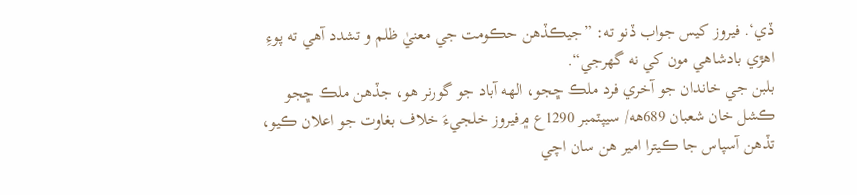ڏي‘. فيروز کيس جواب ڏنو ته: ”جيڪڏهن حڪومت جي معنيٰ ظلم و تشدد آهي ته پوءِ اهڙي بادشاهي مون کي نه گهرجي“.
بلبن جي خاندان جو آخري فرد ملڪ ڇجو، الهه آباد جو گورنر هو، جڏهن ملڪ ڇجو ڪشل خان شعبان 689هه/ سيپٽمبر 1290ع ۾فيروز خلجيءَ خلاف بغاوت جو اعلان ڪيو، تڏهن آسپاس جا ڪيترا امير هن سان اچي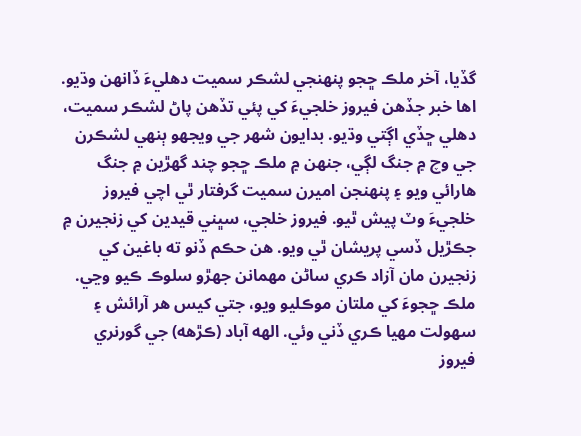گڏيا، آخر ملڪ ڇجو پنهنجي لشڪر سميت دهليءَ ڏانهن وڌيو. اها خبر جڏهن فيروز خلجيءَ کي پئي تڏهن پاڻ لشڪر سميت، دهلي ڇڏي اڳتي وڌيو. بدايون شهر جي ويجهو ٻنهي لشڪرن جي وچ ۾ جنگ لڳي، جنهن ۾ ملڪ ڇجو چند گهڙين ۾ جنگ هارائي ويو ۽ پنهنجن اميرن سميت گرفتار ٿي اچي فيروز خلجيءَ وٽ پيش ٿيو. فيروز خلجي، سڀني قيدين کي زنجيرن ۾ جڪڙيل ڏسي پريشان ٿي ويو. هن حڪم ڏنو ته باغين کي زنجيرن مان آزاد ڪري ساڻن مهمانن جهڙو سلوڪ ڪيو وڃي. ملڪ ڇجوءَ کي ملتان موڪليو ويو، جتي کيس هر آرائش ۽ سهولت مهيا ڪري ڏني وئي. الهه آباد (ڪڙهه) جي گورنري فيروز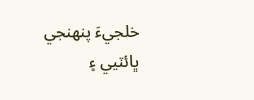خلجيءَ پنهنجي ڀائٽيي ۽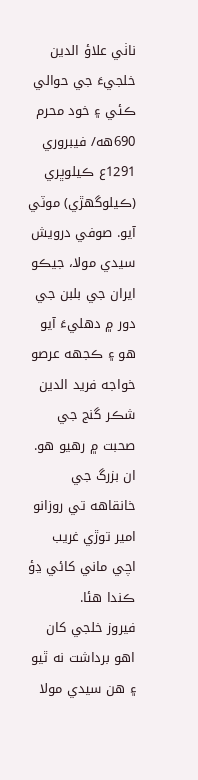ناٺي علاؤ الدين خلجيءَ جي حوالي ڪئي ۽ خود محرم 690هه/ فيبروري 1291ع ڪيلوڀري (ڪيلوگهڙي) موٽي آيو. صوفي درويش سيدي مولا، جيڪو ايران جي بلبن جي دور ۾ دهليءَ آيو هو ۽ ڪجهه عرصو خواجه فريد الدين شڪر گنج جي صحبت ۾ رهيو هو. ان بزرگ جي خانقاهه تي روزانو امير توڙي غريب اچي ماني کائي ڍؤ ڪندا هئا.
فيروز خلجي کان اهو برداشت نه ٿيو ۽ هن سيدي مولا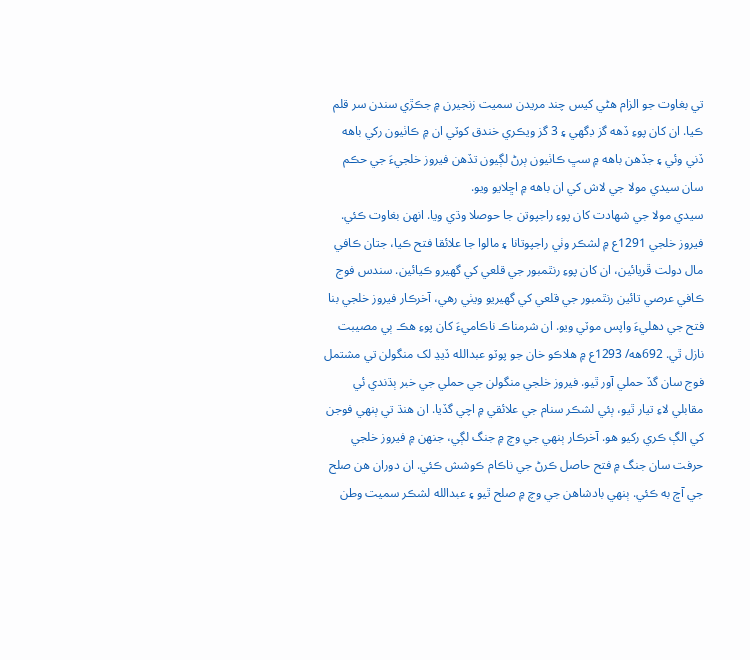تي بغاوت جو الزام هڻي کيس چند مريدن سميت زنجيرن ۾ جڪڙي سندن سر قلم ڪيا. ان کان پوءِ ڏهه گز ڊگهي ۽ 3 گز ويڪري خندق کوٽي ان ۾ ڪاٺيون رکي باهه ڏني وئي ۽ جڏهن باهه ۾ سڀ ڪاٺيون ٻرڻ لڳيون تڏهن فيروز خلجيءَ جي حڪم سان سيدي مولا جي لاش کي ان باهه ۾ اڇلايو ويو.
سيدي مولا جي شهادت کان پوءِ راجپوتن جا حوصلا وڌي ويا. انهن بغاوت ڪئي. فيروز خلجي 1291ع ۾ لشڪر وٺي راجپوتانا ۽ مالوا جا علائقا فتح ڪيا، جتان ڪافي مال دولت ڦريائين، ان کان پوءِ رنٿمبور جي قلعي کي گهيرو ڪيائين. سندس فوج ڪافي عرصي تائين رنٿمبور جي قلعي کي گهيريو ويٺي رهي، آخرڪار فيروز خلجي بنا فتح جي دهليءَ واپس موٽي ويو. ان شرمناڪ ناڪاميءَ کان پوءِ هڪ ٻي مصيبت نازل ٿي. 692هه/ 1293ع ۾ هلاڪو خان جو پوٽو عبدالله ڏيڍ لک منگولن تي مشتمل فوج سان گڏ حملي آور ٿيو. فيروز خلجي منگولن جي حملي جي خبر ٻڌندي ئي مقابلي لاءِ تيار ٿيو، ٻئي لشڪر سنام جي علائقي ۾ اچي گڏيا. ان هنڌ تي ٻنهي فوجن کي الڳ ڪري رکيو هو. آخرڪار ٻنهي جي وچ ۾ جنگ لڳي، جنهن ۾ فيروز خلجي حرفت سان جنگ ۾ فتح حاصل ڪرڻ جي ناڪام ڪوشش ڪئي. ان دوران هن صلح جي آڇ به ڪئي. ٻنهي بادشاهن جي وچ ۾ صلح ٿيو ۽ عبدالله لشڪر سميت وطن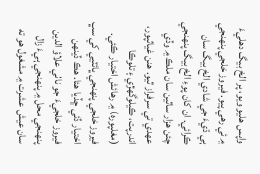واپس هليو ويو، پر الخ بيگ دهليءَ ۾ ئي رهي پيو. فيروز خلجي پنهنجي ٻي ڌيءَ جي شادي الخ بيگ سان ڪرائي. ان کان پوءِ الخ بيگ پنهنجي چئن هزار ساٿين سان ملڪ ۾ وڏي عهدي تي سرفراز ٿيو. هنن غياثپور، اندرپت، ڪيلوگهڙي ۽ تلوڪا (مغلپوره) ۾ رهائش اختيار ڪئي. فيروز خلجي پنهنجي ڀائٽيي کي سڀ اختيار ڏئي ڇڏيا هئا. هڪ ڏينهن فيروز خلجيءَ جو ناٺي علاؤ الدين پنهنجي محل ۾ پنهنجي ٻيءَ زال سان عيش عشرت ۾ مشغول هو ته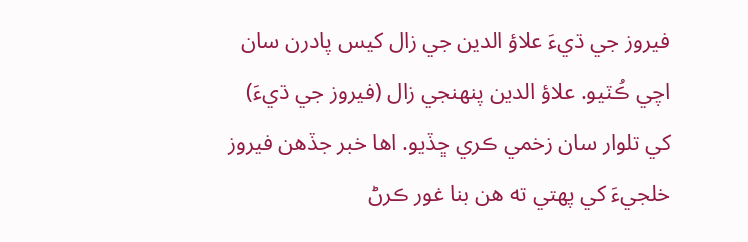فيروز جي ڌيءَ علاؤ الدين جي زال کيس پادرن سان اچي ڪُٽيو. علاؤ الدين پنهنجي زال (فيروز جي ڌيءَ) کي تلوار سان زخمي ڪري ڇڏيو. اها خبر جڏهن فيروز خلجيءَ کي پهتي ته هن بنا غور ڪرڻ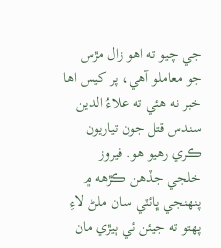جي چيو ته اهو زال مڙس جو معاملو آهي، پر کيس اها خبر نه هئي ته علاءُ الدين سندس قتل جون تياريون ڪري رهيو هو. فيروز خلجي جڏهن ڪڙهه ۾ پنهنجي ڀائٽي سان ملڻ لاءِ پهتو ته جيئن ئي ٻيڙي مان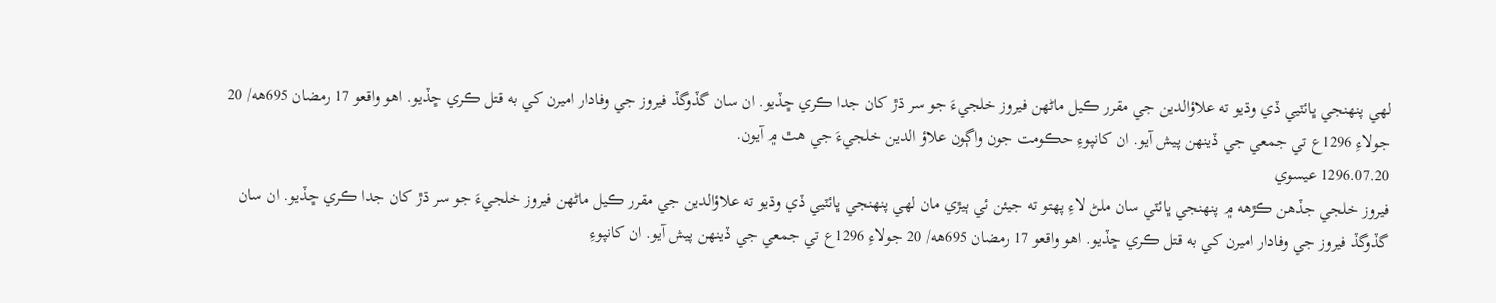لهي پنهنجي ڀائٽيي ڏي وڌيو ته علاؤالدين جي مقرر ڪيل ماڻهن فيروز خلجيءَ جو سر ڌڙ کان جدا ڪري ڇڏيو. ان سان گڏوگڏ فيروز جي وفادار اميرن کي به قتل ڪري ڇڏيو. اهو واقعو 17 رمضان 695هه/ 20 جولاءِ 1296ع تي جمعي جي ڏينهن پيش آيو. ان کانپوءِ حڪومت جون واڳون علاؤ الدين خلجيءَ جي هٿ ۾ آيون.
1296.07.20 عيسوي
فيروز خلجي جڏهن ڪڙهه ۾ پنهنجي ڀائٽي سان ملڻ لاءِ پهتو ته جيئن ئي ٻيڙي مان لهي پنهنجي ڀائٽيي ڏي وڌيو ته علاؤالدين جي مقرر ڪيل ماڻهن فيروز خلجيءَ جو سر ڌڙ کان جدا ڪري ڇڏيو. ان سان گڏوگڏ فيروز جي وفادار اميرن کي به قتل ڪري ڇڏيو. اهو واقعو 17 رمضان 695هه/ 20 جولاءِ 1296ع تي جمعي جي ڏينهن پيش آيو. ان کانپوءِ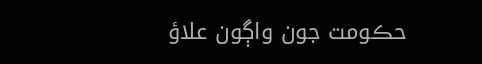حڪومت جون واڳون علاؤ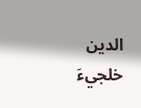الدين خلجيءَ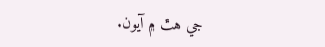جي هٿ ۾ آيون.